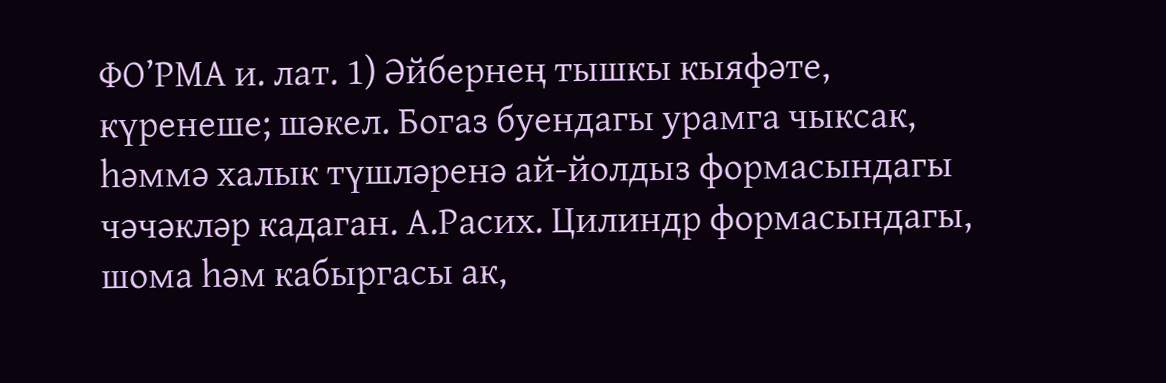ФО’РМА и. лат. 1) Әйбернең тышкы кыяфәте, күренеше; шәкел. Богаз буендагы урамга чыксак, һәммә халык түшләренә ай-йолдыз формасындагы чәчәкләр кадаган. А.Расих. Цилиндр формасындагы, шома һәм кабыргасы ак,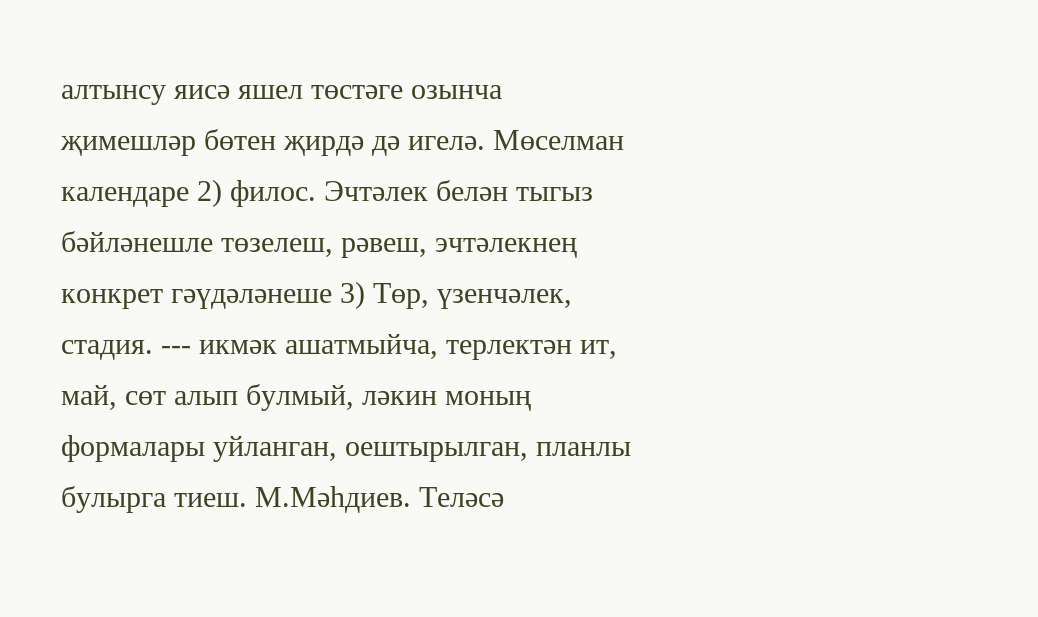алтынсу яисә яшел төстәге озынча җимешләр бөтен җирдә дә игелә. Мөселман календаре 2) филос. Эчтәлек белән тыгыз бәйләнешле төзелеш, рәвеш, эчтәлекнең конкрет гәүдәләнеше 3) Төр, үзенчәлек, стадия. --- икмәк ашатмыйча, терлектән ит, май, сөт алып булмый, ләкин моның формалары уйланган, оештырылган, планлы булырга тиеш. М.Мәһдиев. Теләсә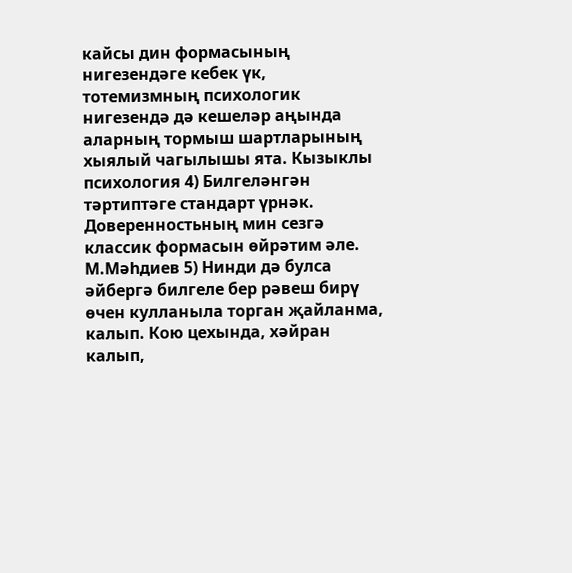кайсы дин формасының нигезендәге кебек үк, тотемизмның психологик нигезендә дә кешеләр аңында аларның тормыш шартларының хыялый чагылышы ята. Кызыклы психология 4) Билгеләнгән тәртиптәге стандарт үрнәк. Доверенностьның мин сезгә классик формасын өйрәтим әле. М.Мәһдиев 5) Нинди дә булса әйбергә билгеле бер рәвеш бирү өчен кулланыла торган җайланма, калып. Кою цехында, хәйран калып,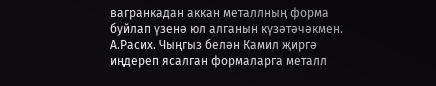вагранкадан аккан металлның форма буйлап үзенә юл алганын күзәтәчәкмен. А.Расих. Чыңгыз белән Камил җиргә иңдереп ясалган формаларга металл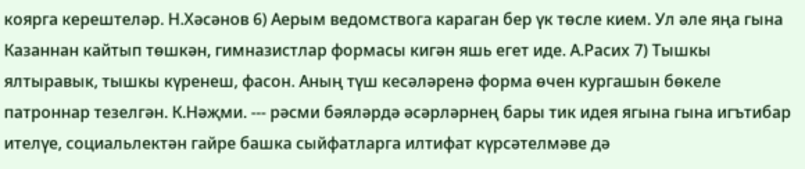коярга керештеләр. Н.Хәсәнов 6) Аерым ведомствога караган бер үк төсле кием. Ул әле яңа гына Казаннан кайтып төшкән, гимназистлар формасы кигән яшь егет иде. А.Расих 7) Тышкы ялтыравык, тышкы күренеш, фасон. Аның түш кесәләренә форма өчен кургашын бөкеле патроннар тезелгән. К.Нәҗми. --- рәсми бәяләрдә әсәрләрнең бары тик идея ягына гына игътибар ителүе, социальлектән гайре башка сыйфатларга илтифат күрсәтелмәве дә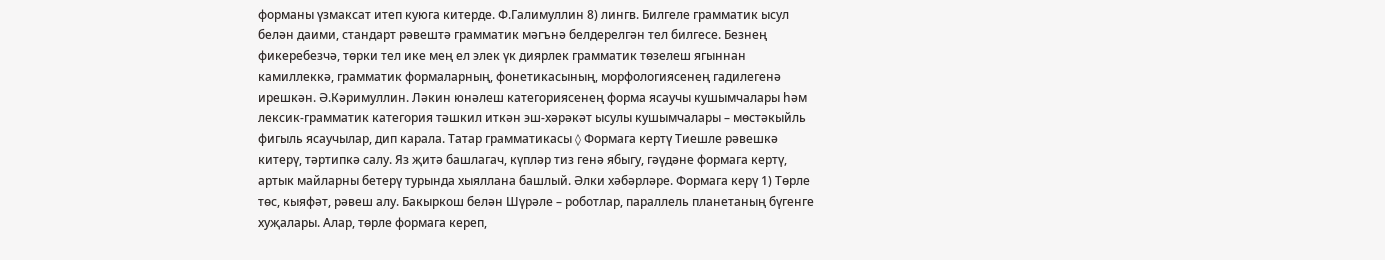форманы үзмаксат итеп куюга китерде. Ф.Галимуллин 8) лингв. Билгеле грамматик ысул белән даими, стандарт рәвештә грамматик мәгънә белдерелгән тел билгесе. Безнең фикеребезчә, төрки тел ике мең ел элек үк диярлек грамматик төзелеш ягыннан камиллеккә, грамматик формаларның, фонетикасының, морфологиясенең гадилегенә ирешкән. Ә.Кәримуллин. Ләкин юнәлеш категориясенең форма ясаучы кушымчалары һәм лексик-грамматик категория тәшкил иткән эш-хәрәкәт ысулы кушымчалары – мөстәкыйль фигыль ясаучылар, дип карала. Татар грамматикасы ◊ Формага кертү Тиешле рәвешкә китерү, тәртипкә салу. Яз җитә башлагач, күпләр тиз генә ябыгу, гәүдәне формага кертү, артык майларны бетерү турында хыяллана башлый. Әлки хәбәрләре. Формага керү 1) Төрле төс, кыяфәт, рәвеш алу. Бакыркош белән Шүрәле – роботлар, параллель планетаның бүгенге хуҗалары. Алар, төрле формага кереп,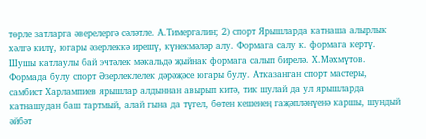төрле затларга әверелергә сәләтле. А.Тимергалин; 2) спорт Ярышларда катнаша алырлык хәлгә килү, югары әзерлеккә ирешү, күнекмәләр алу. Формага салу к. формага кертү. Шушы катлаулы бай эчтәлек мәкальдә җыйнак формага салып бирелә. Х.Мәхмүтов. Формада булу спорт Әзерлеклелек дәрәҗәсе югары булу. Атказанган спорт мастеры, самбист Харлампиев ярышлар алдыннан авырып китә, тик шулай да ул ярышларда катнашудан баш тартмый, алай гына да түгел, бөтен кешенең гаҗәпләнүенә каршы, шундый әйбәт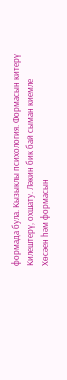формада була. Кызыклы психология. Формасын китерү Килештерү, охшату. Ләкин бик бай сыман киемле Хөсәен һәм формасын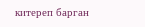китереп барган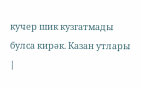кучер шик кузгатмады булса кирәк. Казан утлары |